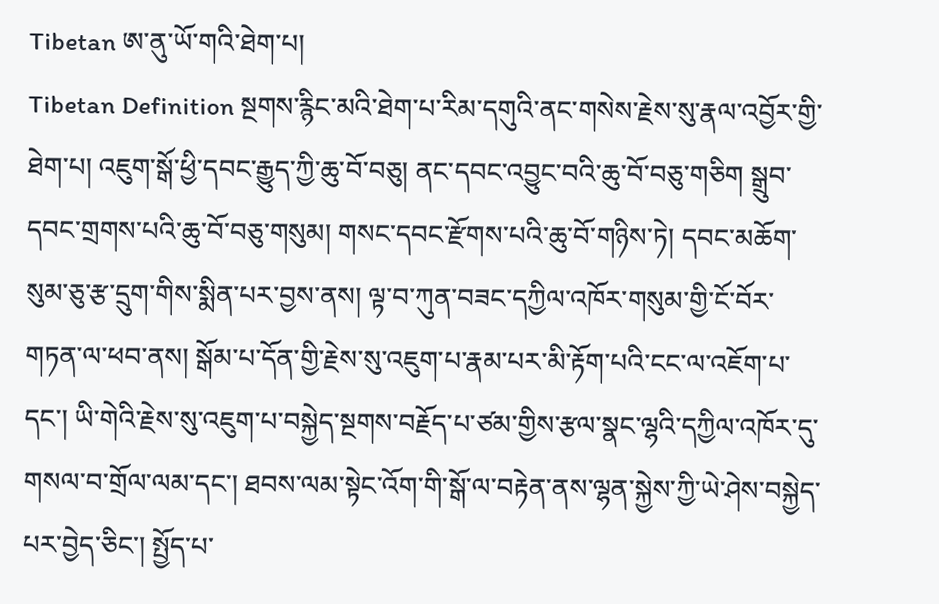Tibetan ཨ་ནུ་ཡོ་གའི་ཐེག་པ།
Tibetan Definition སྔགས་རྙིང་མའི་ཐེག་པ་རིམ་དགུའི་ནང་གསེས་རྗེས་སུ་རྣལ་འབྱོར་གྱི་ཐེག་པ། འཇུག་སྒོ་ཕྱི་དབང་རྒྱུད་ཀྱི་ཆུ་བོ་བཅུ། ནང་དབང་འབྱུང་བའི་ཆུ་བོ་བཅུ་གཅིག སྒྲུབ་དབང་གྲགས་པའི་ཆུ་བོ་བཅུ་གསུམ། གསང་དབང་རྫོགས་པའི་ཆུ་བོ་གཉིས་ཏེ། དབང་མཆོག་སུམ་ཅུ་རྩ་དྲུག་གིས་སྨིན་པར་བྱས་ནས། ལྟ་བ་ཀུན་བཟང་དཀྱིལ་འཁོར་གསུམ་གྱི་ངོ་བོར་གཏན་ལ་ཕབ་ནས། སྒོམ་པ་དོན་གྱི་རྗེས་སུ་འཇུག་པ་རྣམ་པར་མི་རྟོག་པའི་ངང་ལ་འཇོག་པ་དང་། ཡི་གེའི་རྗེས་སུ་འཇུག་པ་བསྐྱེད་སྔགས་བརྗོད་པ་ཙམ་གྱིས་རྩལ་སྣང་ལྷའི་དཀྱིལ་འཁོར་དུ་གསལ་བ་གྲོལ་ལམ་དང་། ཐབས་ལམ་སྟེང་འོག་གི་སྒོ་ལ་བརྟེན་ནས་ལྷན་སྐྱེས་ཀྱི་ཡེ་ཤེས་བསྐྱེད་པར་བྱེད་ཅིང་། སྤྱོད་པ་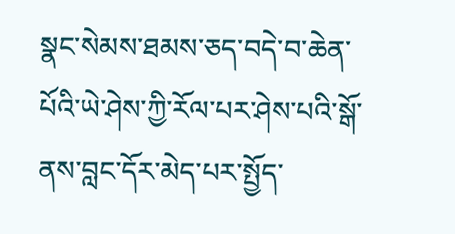སྣང་སེམས་ཐམས་ཅད་བདེ་བ་ཆེན་པོའི་ཡེ་ཤེས་ཀྱི་རོལ་པར་ཤེས་པའི་སྒོ་ནས་བླང་དོར་མེད་པར་སྤྱོད་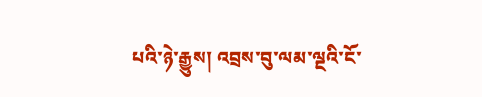པའི་ཉེ་རྒྱུས། འབྲས་བུ་ལམ་ལྔའི་ངོ་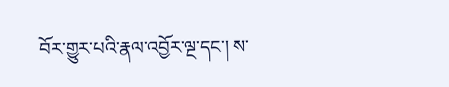བོར་གྱུར་པའི་རྣལ་འབྱོར་ལྔ་དང་། ས་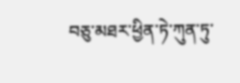བཅུ་མཐར་ཕྱིན་ཏེ་ཀུན་ཏུ་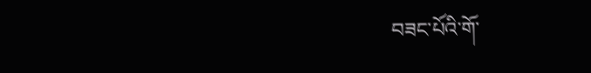བཟང་པོའི་གོ་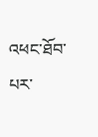འཕང་ཐོབ་པར་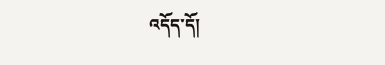འདོད་དོ།